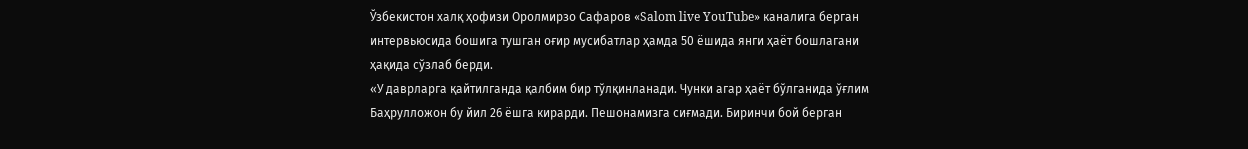Ўзбекистон халқ ҳофизи Оролмирзо Сафаров «Salom live YouTube» каналига берган интервьюсида бошига тушган оғир мусибатлар ҳамда 50 ёшида янги ҳаёт бошлагани ҳақида сўзлаб берди.
«У даврларга қайтилганда қалбим бир тўлқинланади. Чунки агар ҳаёт бўлганида ўғлим Баҳрулложон бу йил 26 ёшга кирарди. Пешонамизга сиғмади. Биринчи бой берган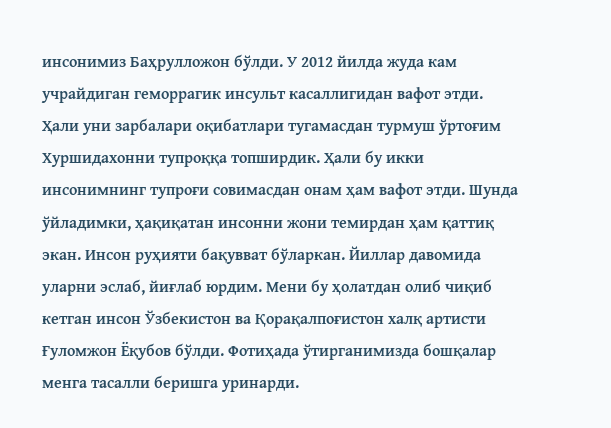инсонимиз Баҳрулложон бўлди. У 2012 йилда жуда кам учрайдиган геморрагик инсульт касаллигидан вафот этди. Ҳали уни зарбалари оқибатлари тугамасдан турмуш ўртоғим Хуршидахонни тупроққа топширдик. Ҳали бу икки инсонимнинг тупроғи совимасдан онам ҳам вафот этди. Шунда ўйладимки, ҳақиқатан инсонни жони темирдан ҳам қаттиқ экан. Инсон руҳияти бақувват бўларкан. Йиллар давомида уларни эслаб, йиғлаб юрдим. Мени бу ҳолатдан олиб чиқиб кетган инсон Ўзбекистон ва Қорақалпоғистон халқ артисти Ғуломжон Ёқубов бўлди. Фотиҳада ўтирганимизда бошқалар менга тасалли беришга уринарди.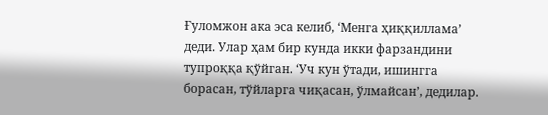Ғуломжон ака эса келиб, ‘Менга ҳиққиллама’ деди. Улар ҳам бир кунда икки фарзандини тупроққа қўйган. ‘Уч кун ўтади, ишингга борасан, тўйларга чиқасан, ўлмайсан’, дедилар.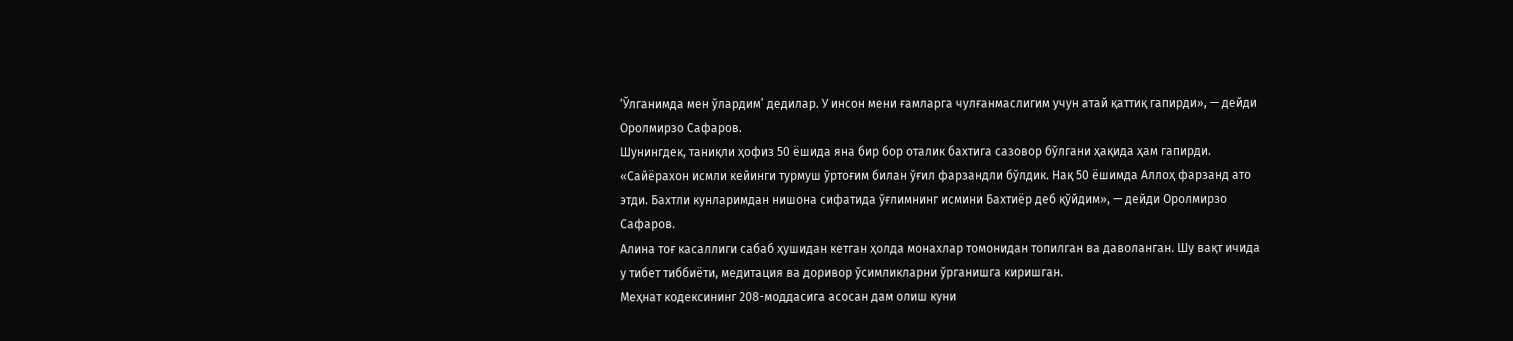‘Ўлганимда мен ўлардим’ дедилар. У инсон мени ғамларга чулғанмаслигим учун атай қаттиқ гапирди», — дейди Оролмирзо Сафаров.
Шунингдек, таниқли ҳофиз 50 ёшида яна бир бор оталик бахтига сазовор бўлгани ҳақида ҳам гапирди.
«Сайёрахон исмли кейинги турмуш ўртоғим билан ўғил фарзандли бўлдик. Нақ 50 ёшимда Аллоҳ фарзанд ато этди. Бахтли кунларимдан нишона сифатида ўғлимнинг исмини Бахтиёр деб қўйдим», — дейди Оролмирзо Сафаров.
Алина тоғ касаллиги сабаб ҳушидан кетган ҳолда монахлар томонидан топилган ва даволанган. Шу вақт ичида у тибет тиббиёти, медитация ва доривор ўсимликларни ўрганишга киришган.
Меҳнат кодексининг 208-моддасига асосан дам олиш куни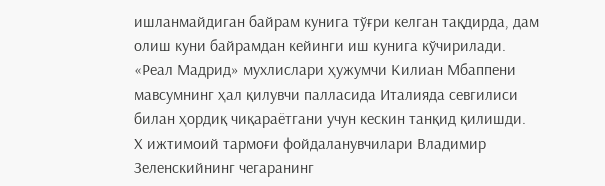ишланмайдиган байрам кунига тўғри келган тақдирда, дам олиш куни байрамдан кейинги иш кунига кўчирилади.
«Реал Мадрид» мухлислари ҳужумчи Килиан Мбаппени мавсумнинг ҳал қилувчи палласида Италияда севгилиси билан ҳордиқ чиқараётгани учун кескин танқид қилишди.
X ижтимоий тармоғи фойдаланувчилари Владимир Зеленскийнинг чегаранинг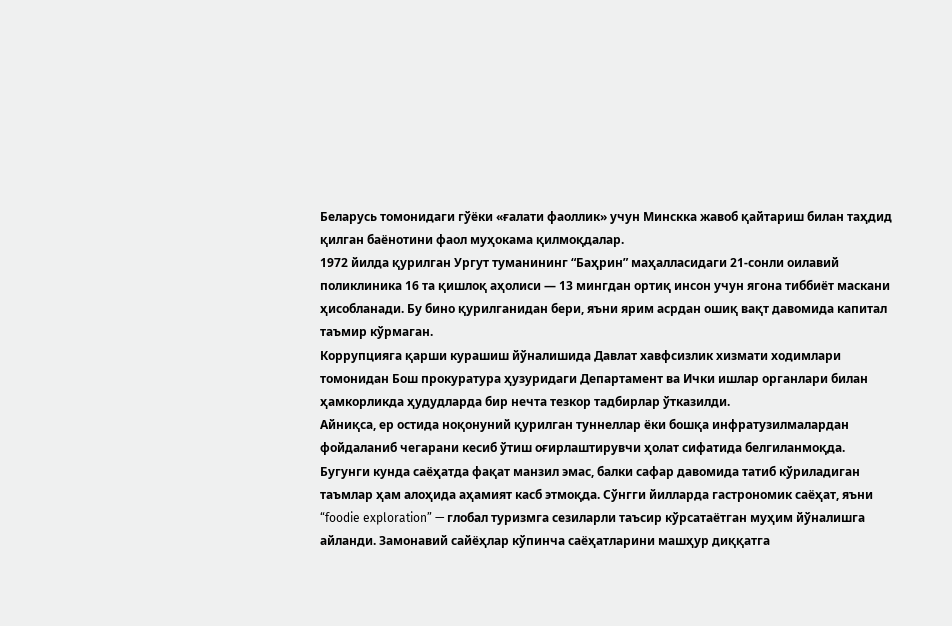Беларусь томонидаги гўёки «ғалати фаоллик» учун Минскка жавоб қайтариш билан таҳдид қилган баёнотини фаол муҳокама қилмоқдалар.
1972 йилда қурилган Ургут туманининг “Баҳрин” маҳалласидаги 21-сонли оилавий поликлиника 16 та қишлоқ аҳолиси — 13 мингдан ортиқ инсон учун ягона тиббиёт маскани ҳисобланади. Бу бино қурилганидан бери, яъни ярим асрдан ошиқ вақт давомида капитал таъмир кўрмаган.
Коррупцияга қарши курашиш йўналишида Давлат хавфсизлик хизмати ходимлари томонидан Бош прокуратура ҳузуридаги Департамент ва Ички ишлар органлари билан ҳамкорликда ҳудудларда бир нечта тезкор тадбирлар ўтказилди.
Айниқса, ер остида ноқонуний қурилган туннеллар ёки бошқа инфратузилмалардан фойдаланиб чегарани кесиб ўтиш оғирлаштирувчи ҳолат сифатида белгиланмоқда.
Бугунги кунда саёҳатда фақат манзил эмас, балки сафар давомида татиб кўриладиган таъмлар ҳам алоҳида аҳамият касб этмоқда. Сўнгги йилларда гастрономик саёҳат, яъни “foodie exploration” — глобал туризмга сезиларли таъсир кўрсатаётган муҳим йўналишга айланди. Замонавий сайёҳлар кўпинча саёҳатларини машҳур диққатга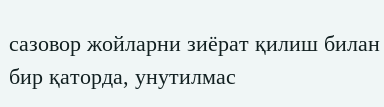сазовор жойларни зиёрат қилиш билан бир қаторда, унутилмас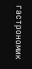гастрономик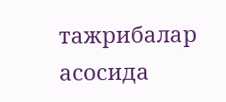тажрибалар асосида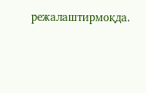режалаштирмоқда.